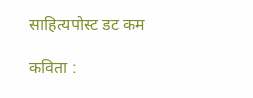साहित्यपोस्ट डट कम

कविता :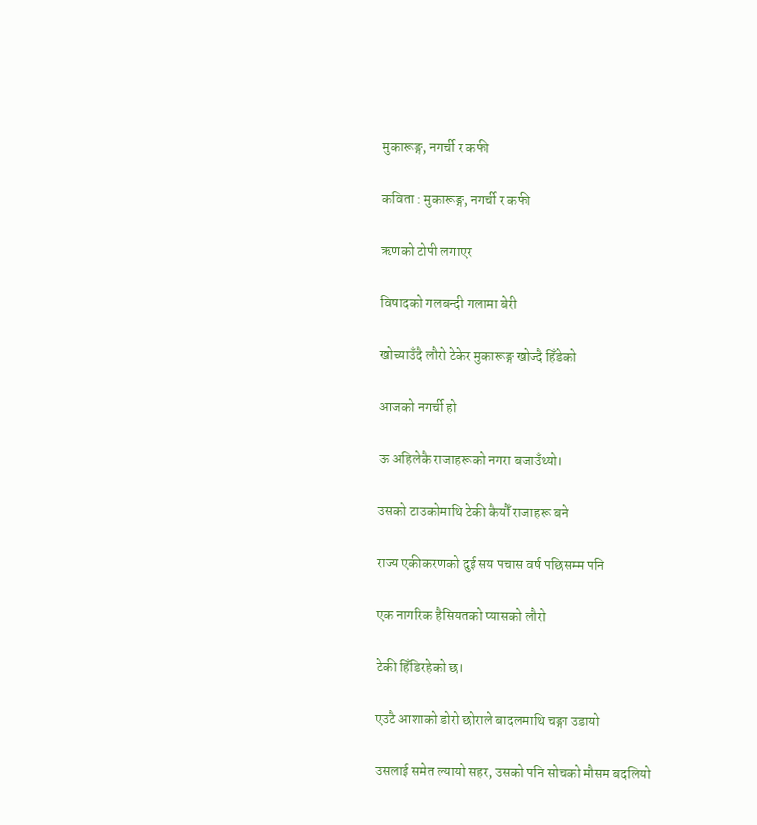मुकारूङ्ग, नगर्ची र कफी

कविता : मुकारूङ्ग, नगर्ची र कफी

ऋणको टोपी लगाएर

विषादको गलबन्दी गलामा बेरी

खोच्याउँदै लौरो टेकेर मुकारूङ्ग खोज्दै हिँडेको

आजको नगर्ची हो

ऊ अहिलेकै राजाहरूको नगरा बजाउँथ्यो।

उसको टाउकोमाथि टेकी कैयौँ राजाहरू बने

राज्य एकीकरणको दुई सय पचास वर्ष पछिसम्म पनि

एक नागरिक हैसियतको प्यासको लौरो

टेकी हिँडिरहेको छ।

एउटै आशाको डोरो छोराले बादलमाथि चङ्गा उडायो

उसलाई समेत ल्यायो सहर, उसको पनि सोचको मौसम बदलियो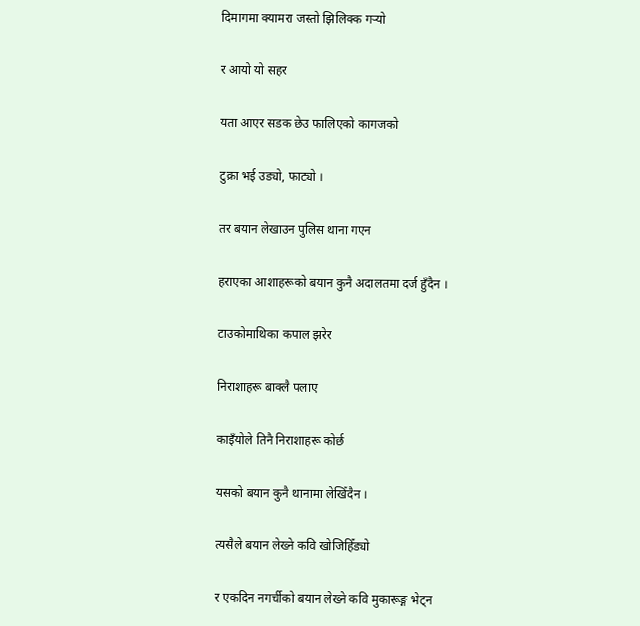दिमागमा क्यामरा जस्तो झिलिक्क गर्‍यो

र आयो यो सहर

यता आएर सडक छेउ फालिएको कागजको

टुक्रा भई उड्यो, फाट्यो ।

तर बयान लेखाउन पुलिस थाना गएन

हराएका आशाहरूको बयान कुनै अदालतमा दर्ज हुँदैन ।

टाउकोमाथिका कपाल झरेर

निराशाहरू बाक्लै पलाए

काइँयोले तिनै निराशाहरू कोर्छ

यसको बयान कुनै थानामा लेखिँदैन ।

त्यसैले बयान लेख्ने कवि खोजिहिँड्यो

र एकदिन नगर्चीको बयान लेख्ने कवि मुकारूङ्ग भेट्न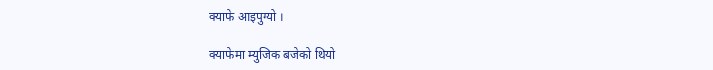क्याफे आइपुग्यो ।

क्याफेमा म्युजिक बजेको थियो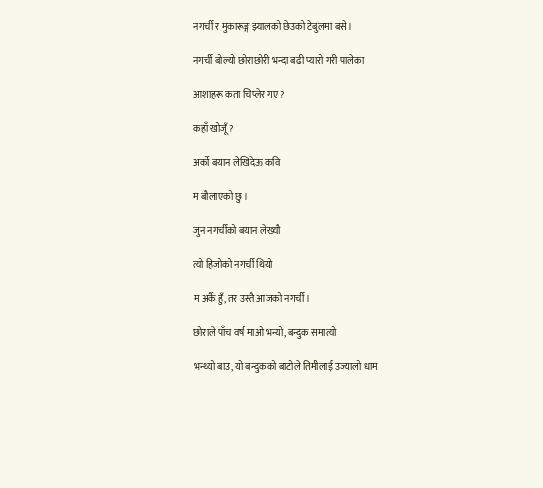नगर्ची र मुकारूङ्ग झ्यालको छेउको टेबुलमा बसे।

नगर्ची बोल्यो छोराछोरी भन्दा बढी प्यारो गरी पालेका

आशाहरू कता चिप्लेर गए ?

कहाँ खोजूँ ?

अर्को बयान लेखिदेऊ कवि

म बौलाएको छु ।

जुन नगर्चीको बयान लेख्यौ

त्यो हिजोको नगर्ची थियो

म अर्कै हुँ, तर उस्तै आजको नगर्ची ।

छोराले पाँच वर्ष माओ भन्यो, बन्दुक समात्यो

भन्थ्यो बाउ, यो बन्दुकको बाटोले तिमीलाई उज्यालो धाम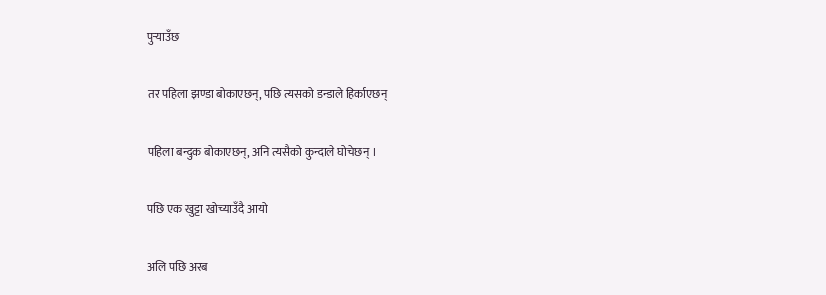पुर्‍याउँछ

तर पहिला झण्डा बोकाएछन्, पछि त्यसको डन्डाले हिर्काएछन्

पहिला बन्दुक बोकाएछन्, अनि त्यसैको कुन्दाले घोचेछन् ।

पछि एक खुट्टा खोच्याउँदै आयो

अलि पछि अरब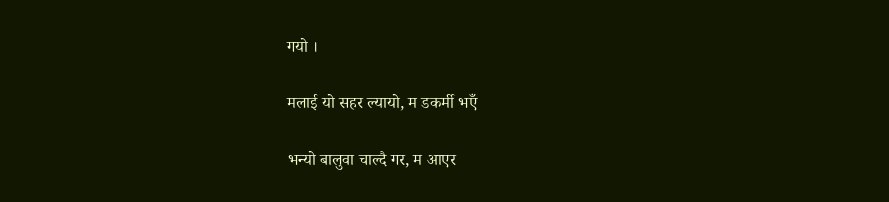गयो ।

मलाई यो सहर ल्यायो, म डकर्मी भएँ

भन्यो बालुवा चाल्दै गर, म आएर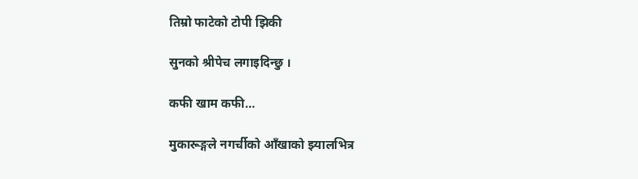तिम्रो फाटेको टोपी झिकी

सुनको श्रीपेच लगाइदिन्छु ।

कफी खाम कफी…

मुकारूङ्गले नगर्चीको आँखाको झ्यालभित्र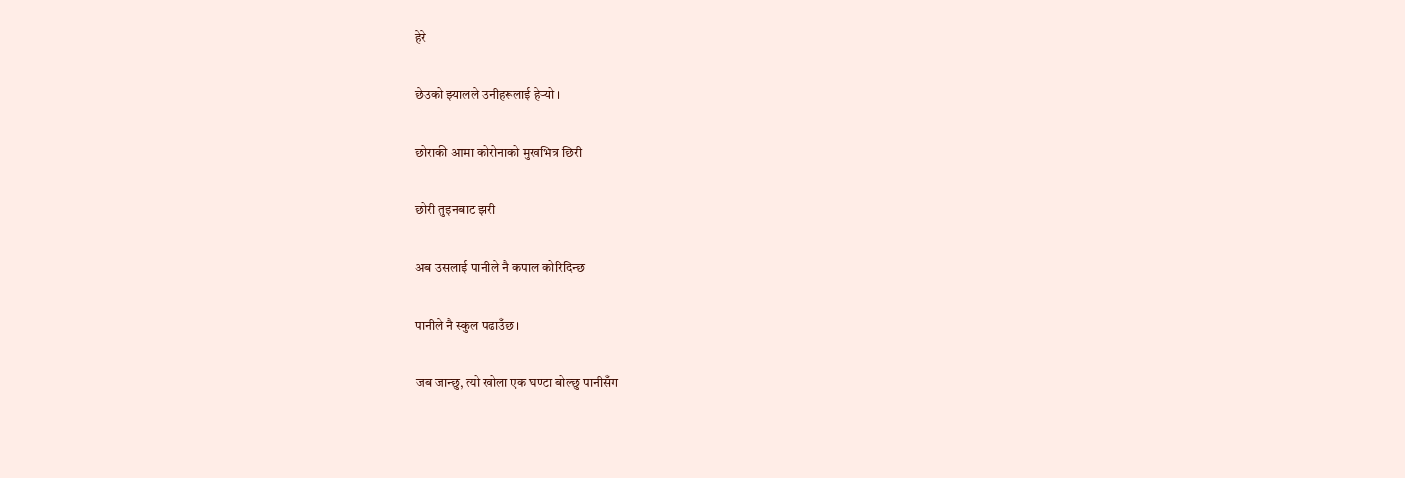हेरे

छेउको झ्यालले उनीहरूलाई हेर्‍यो ।

छोराकी आमा कोरोनाको मुखभित्र छिरी

छोरी तुइनबाट झरी

अब उसलाई पानीले नै कपाल कोरिदिन्छ

पानीले नै स्कुल पढाउँछ।

जब जान्छु, त्यो खोला एक घण्टा बोल्छु पानीसँग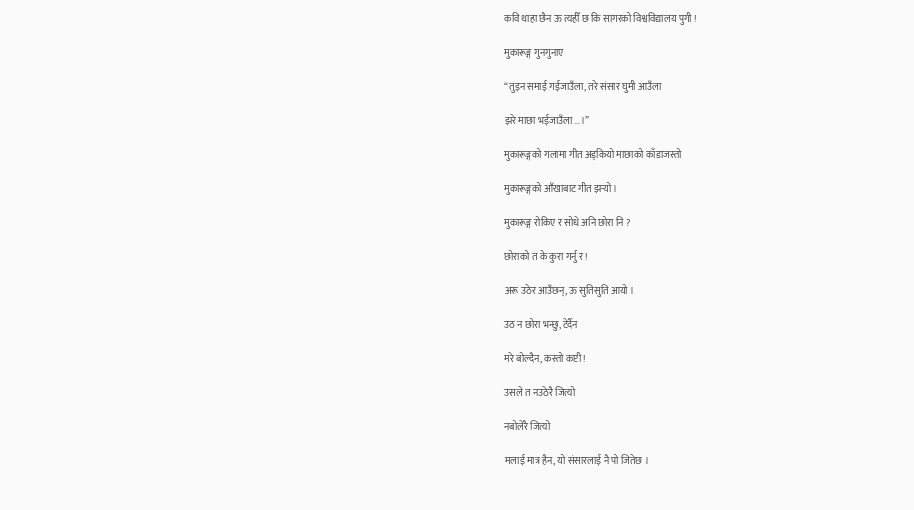कवि थाहा छैन ऊ त्यहीँ छ कि सागरको विश्वविद्यालय पुगी !

मुकारूङ्ग गुनगुनाए

“तुइन समाई गईजाउँला, तरे संसार घुमी आउँला

झरे माछा भईजाउँला…।”

मुकारूङ्गको गलामा गीत अड्कियो माछाको काँडाजस्तो

मुकारूङ्गको आँखाबाट गीत झर्‍यो ।

मुकारूङ्ग रोकिए र सोधे अनि छोरा नि ?

छोराको त के कुरा गर्नु र !

अरू उठेर आउँछन्, ऊ सुतिसुति आयो ।

उठ न छोरा भन्छु, टेर्दैन

मरे बोल्दैन, कस्तो कप्टी !

उसले त नउठेरै जित्यो

नबोलेरै जित्यो

मलाई मात्र हैन, यो संसारलाई नै पो जितेछ ।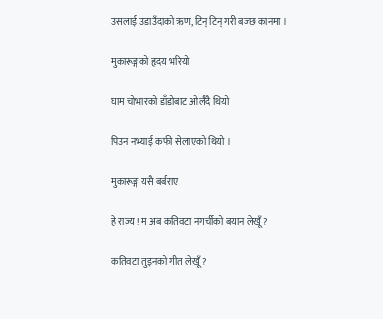उसलाई उडाउँदाको ऋण, टिन् टिन् गरी बज्छ कानमा ।

मुकारूङ्गको हृदय भरियो

घाम चोभारको डाँडोबाट ओर्लँदै थियो

पिउन नभ्याई कफी सेलाएको थियो ।

मुकारूङ्ग यसै बर्बराए

हे राज्य ! म अब कतिवटा नगर्चीको बयान लेखूँ ?

कतिवटा तुइनको गीत लेखूँ ?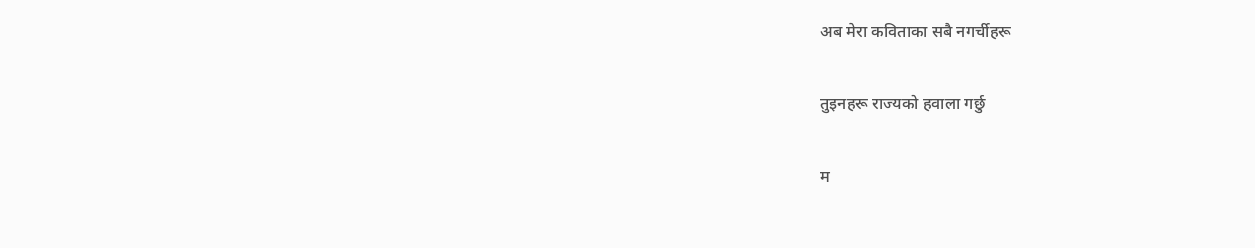अब मेरा कविताका सबै नगर्चीहरू

तुइनहरू राज्यको हवाला गर्छु

म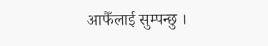आफैँलाई सुम्पन्छु ।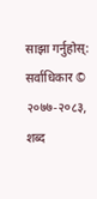साझा गर्नुहोस्:
सर्वाधिकार © २०७७-२०८३, शब्द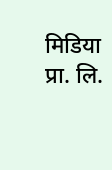मिडिया प्रा. लि.